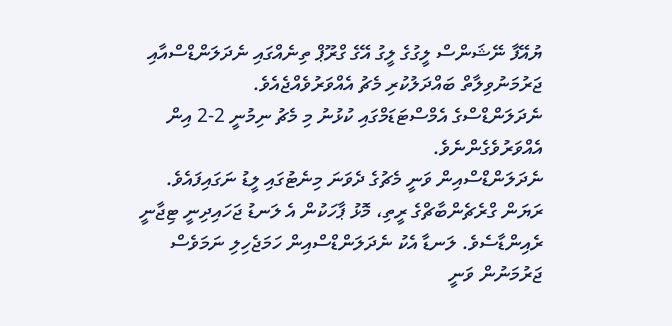ޔުއޭފާ ނޭޝަންސް ލީގުގެ ލީގު އޭގެ ގްރޫޕް ތިނެއްގައި ނެދަލަންޑްސްއާއި ޖަރުމަނުވިލާތް ބައްދަލުކުރި މެޗު އެއްވަރުވެއްޖެއެވެ.
ނެދަލަންޑްސްގެ އެމްސްޓަޑަމްގައި ކުޅުނު މި މެޗު ނިމުނީ 2-2 އިން އެއްވަރުވެގެންނެވެ.
ނެދަލަންޑްސްއިން ވަނީ މެޗުގެ ދެވަނަ މިނެޓުގައި ލީޑު ނަގައިފައެވެ. ރަޔަން ގްރެޗެންބާޗްގެ ރީތި، މޮޅު ޕާހަކުން އެ ލަނޑު ޖަހައިދިނީ ޓިޖާނީ ރެއިންޑާސެވެ. ލަނޑާ އެކު ނެދަލަންޑްސްއިން ހަމަޖެހިލި ނަމަވެސް ޖަރުމަނުން ވަނީ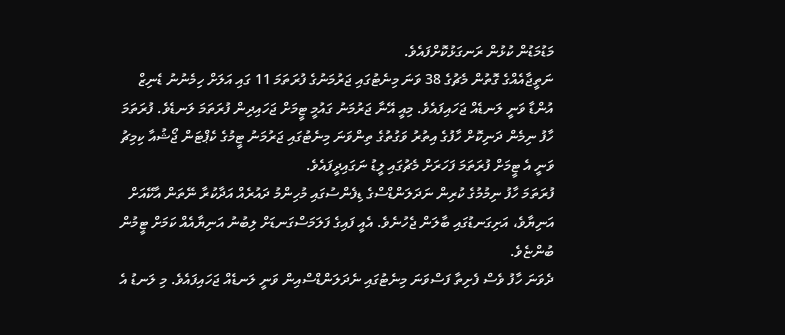މަޑުމަޑުން ކުޅުން ރަނގަޅުކޮށްފައެވެ.
ނަތީޖާއެއްގެ ގޮތުން މެޗުގެ 38 ވަނަ މިނެޓުގައި ޖަރުމަނުގެ ފުރަތަމަ 11 ގައި އަލަށް ހިމެނުނު ޑެނިޒް އުންޑާ ވަނީ ލަނޑެއް ޖަހައިފައެވެ. މިއީ އޭނާ ޖަރުމަނު ގައުމީ ޓީމަށް ޖަހައިދިން ފުރަތަމަ ލަނޑެވެ. ފުރަތަމަ ހާފު ނިމެން ދަނިކޮށް ހާފުގެ އިތުރު ވަގުތުގެ ތިންވަނަ މިނެޓުގައި ޖަރުމަނު ޓީމުގެ ކެޕްޓަން ޖޯޝުއާ ކިމިޗު ވަނީ އެ ޓީމަށް ފުރަތަމަ ފަހަރަށް މެޗުގައި ލީޑު ނަގައިދީފައެވެ.
ފުރަތަމަ ހާފު ނިމުމުގެ ކުރިން ނަދަލަންޑްސްގެ ޑިފެންސުގައި މުހިންމު ދައުރެއް އަދާކުރާ ނޭތަން އާކޭއަށް އަނިޔާވެ، އަށިގަނޑުގައި ބާލަން ޖެހުނެވެ. އެއީ ފައިގެ ފަލަމަސްގަނޑަށް ލިބުނު އަނިޔާއެއް ކަމަށް ޓީމުން ބުންޏެވެ.
ދެވަނަ ހާފު ވެސް ފެށިތާ ފަސްވަނަ މިނެޓުގައި ނެދަލަންޑްސްއިން ވަނީ ލަނޑެއް ޖަހައިފައެވެ. މި ލަނޑު އެ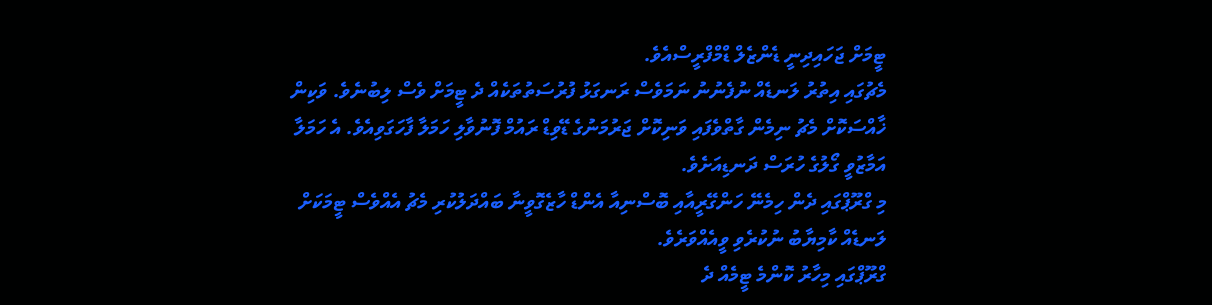ޓީމަށް ޖަހައިދިނީ ޑެންޒެލް ޑްމްފްރީސްއެވެ.
މެޗުގައި އިތުރު ލަނޑެއް ނުފެނުނު ނަމަވެސް ރަނގަޅު ފުރުސަތުތަކެއް ދެ ޓީމަށް ވެސް ލިބުނެވެ. ވަކިން ޚާއްސަކޮށް މެޗު ނިމެން ގާތްވެފައި ވަނިކޮށް ޖަރުމަނުގެ ޑޭވިޑް ރައުމް ފޮނުވާލި ހަމަލާ ފާހަގަވިއެވެ. އެ ހަމަލާ އަމާޒުވީ ގޯލުގެ ހުރަސް ދަނޑިއަށެވެ.
މި ގްރޫޕްގައި ދެން ހިމެނޭ ހަންގޭރީއާއި ބޮސްނިއާ އެންޑް ހާޒެގޮވީނާ ބައްދަލުކުރި މެޗު އެއްވެސް ޓީމަކަށް ލަނޑެއް ކާމިޔާބު ނުކުރެވި ވީއެއްވަރެވެ.
ގްރޫޕްގައި މިހާރު ކޮންމެ ޓީމެއް ދެ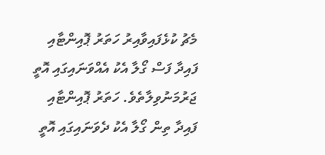މެޗު ކުޅެފައިވާއިރު ހަތަރު ޕޮއިންޓާއި ފައިދާ ފަސް ގޯލާ އެކު އެއްވަނައިގައި އޮތީ ޖަރުމަނުވިލާތެވެ. ހަތަރު ޕޮއިންޓާއި ފައިދާ ތިން ގޯލާ އެކު ދެވަނައިގައި އޮތީ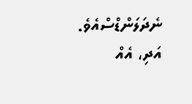ނެދަލަންޑްސްއެވެ. އަދި، އެއް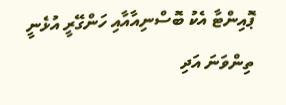ޕޮއިންޓާ އެކު ބޮސްނިއާއާއި ހަންގޭރީ އުޅެނީ ތިންވަނަ އަދި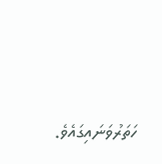ހަތަރުވަނައިގައެވެ.